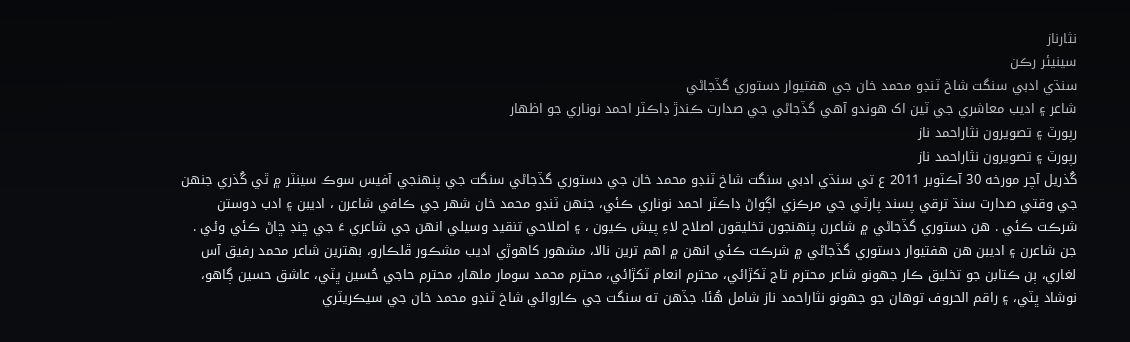نثارناز
سينيئر رڪن
سنڌي ادبي سنگت شاخ ٽنڊو محمد خان جي هفتيوار دستوري گڏجاڻي
شاعر ۽ اديب معاشري جي ٽين اک هوندو آهي گڏجاڻي جي صدارت ڪندڙ ڊاڪٽر احمد نوناري جو اظهار
رپورٽ ۽ تصويرون نثاراحمد ناز
رپورٽ ۽ تصويرون نثاراحمد ناز
گُذريل آچر مورخه 30 آڪٽوبر 2011 ع تي سنڌي ادبي سنگت شاخ ٽنڊو محمد خان جي دستوري گڏجاڻي سنگت جي پنهنجي آفيس سوڪ سينٽر ۾ ٿي گُذري جنهن جي وقتي صدارت سنڌ ترقي پسند پارٽي جي مرڪزي اڳواڻ ڊاڪٽر احمد نوناري ڪئي، جنهن ٽنڊو محمد خان شهر جي ڪافي شاعرن ، اديبن ۽ ادب دوستن شرڪت ڪئي . هن دستوري گڏجاڻي ۾ شاعرن پنهنجون تخليقون اصلاح لاءِ پيش ڪيون ، ۽ اصلاحي تنقيد وسيلي انهن جي شاعري ءَ جي ڇنڊ ڇاڻ ڪئي وئي . جن شاعرن ۽ اديبن هن هفتيوار دستوري گڏجاڻي ۾ شرڪت ڪئي انهن ۾ اهم ترين نالا، مشهور کاهوڙي اديب مشڪور ڦلڪارو، بهترين شاعر محمد رفيق آس لغاري، ٻن ڪتابن جو تخليق ڪار جهونو شاعر محترم تاج ٽکڙائي، محترم انعام ٽکڙائي، محترم محمد سومار ملهار، محترم حاجي حُسين ڀٽي، عاشق حسين ڳاهو، نوشاد ڀٽي، ۽ راقم الحروف توهان جو جهونو نثاراحمد ناز شامل هُئا. جڏهن ته سنگت جي ڪاروائي شاخ ٽنڊو محمد خان جي سيڪريٽري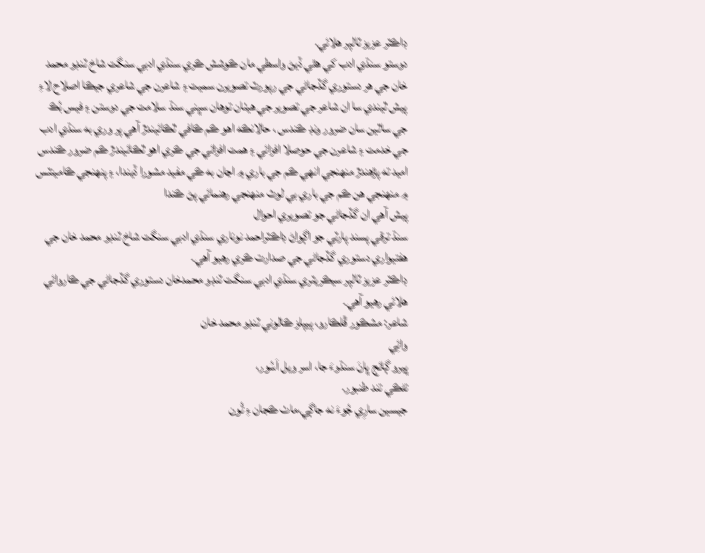ڊاڪٽر عزيز ٽالپر هلائي.
دوستو سنڌي ادب کي هٿي ڏيڻ واسطي مان ڪوشش ڪري سنڌي ادبي سنگت شاخ ٽنڊو محمد خان جي هر دستوري گڏجاڻي جي رپورٽ تصويرن سميت ۽ شاعرن جي شاعري جيڪا اصلاح لاءِ پيش ٿيندي سا ان شاعر جي تصوير جي هيٺان توهان سڀني سنڌ سلامت جي دوستن ۽ فيس بُڪ جي ساٿين سان ضرور ونڊ ڪندس ، حالانڪه اهو ڪم ڪافي ٿڪائيندڙ آهي پر وري به سنڌي ادب جي خدمت ۽ شاعرن جي حوصلا افزائي ۽ همت افزائي جي ڪري اهو ٿڪائيندڙ ڪم ضرور ڪندس اميد ته پڙهندڙ منهنجي انهي ڪم جي باري ۾ اڃان به ڪي مفيد مشورا ڏيندا، ۽ پنهنجي ڪامينٽس ۾ منهنجي هن ڪم جي باري بي لوث منهنجي رهنمائي پڻ ڪندا
پيش آهي ان گڏجاڻي جو تصويري احوال
سنڌ ترقي پسند پارٽي جو اڳواڻ ڊاڪٽراحمد نوناري سنڌي ادبي سنگت شاخ ٽنڊو محمد خان جي هفتيواري دستوري گڏجاڻي جي صدارت ڪري رهيو آهي۔
ڊاڪٽر عزيز ٽالپر سيڪريٽري سنڌي ادبي سنگت ٽنڊو محمدخان دستوري گڏجاڻي جي ڪاروائي هلائي رهيو آهي۔
شاعر: مشڪور ڦلڪارو، پيپلز ڪالوني ٽنڊو محمد خان
وائِي
ڀيرو ڳائج ڀانَ سنڌوءَ جا، اسر ويل اَسُور،
تڻڪي تند طنبور.
جيسين سارِي جُوءَ نه جاڳي،ماٺ ڪجان ءِ تُون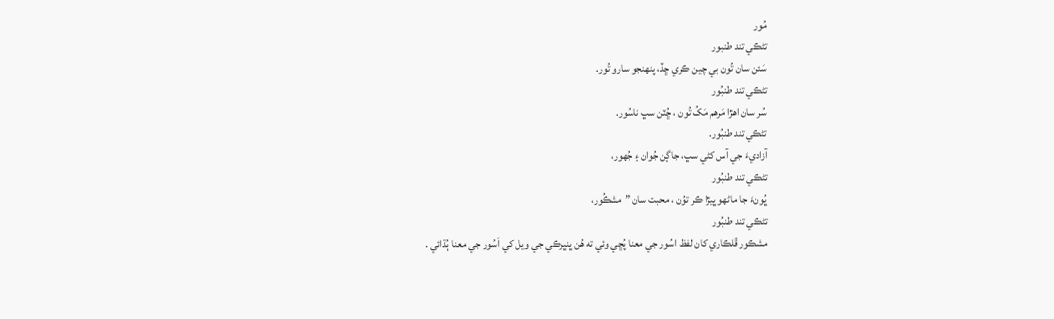مُور
تڻڪي تند طنبور
سَئن سان تُون بي چين ڪري ڇڏ، پنهنجو سارو تُور.
تڻڪي تند طنبُور
سُر سان اهڙا مَرهم مَکُ تُون ، ڇُٽن سڀ ناسُور.
تڻڪي تند طنبُور.
آزاديءَ جي آس کڻي سڀ، جاڳن جُوان ۽ جُهور،
تڻڪي تند طنبُور
ڀُونءَ جا ماڻهو ڀيڙا ڪر توُن ، محبت سان ”مشڪُور،
تڻڪي تند طنبُور
مشڪور ڦلڪاري کان لفظ اسُور جي معنا پُڇي وئي ته هُن ڀنڀرڪي جي ويل کي اَسُور جي معنا ٻُڌائي .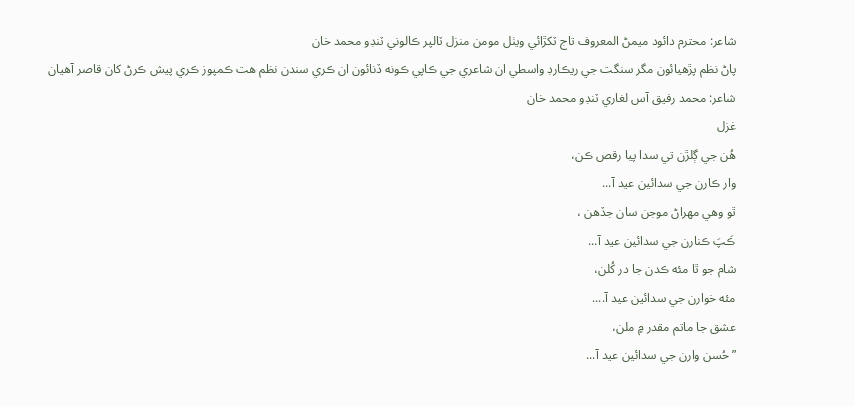شاعر: محترم دائود ميمڻ المعروف تاج ٽکڙائي ويٺل مومن منزل ٽالپر ڪالوني ٽنڊو محمد خان
پاڻ نظم پڙهيائون مگر سنگت جي ريڪارڊ واسطي ان شاعري جي ڪاپي ڪونه ڏنائون ان ڪري سندن نظم هت ڪمپوز ڪري پيش ڪرڻ کان قاصر آهيان
شاعر: محمد رفيق آس لغاري ٽنڊو محمد خان
غزل
هُن جي ڳلڙن تي سدا پيا رقص ڪن،
وار ڪارن جي سدائين عيد آ...
ٿو وهي مهراڻ موجن سان جڏهن ،
ڪَپَ ڪنارن جي سدائين عيد آ...
شام جو ٿا مئه ڪدن جا در کُلن،
مئه خوارن جي سدائين عيد آ....
عشق جا ماتم مقدر ۾ ملن،
”حُسن وارن جي سدائين عيد آ...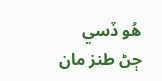هُو ڏسي ڄڻ طنز مان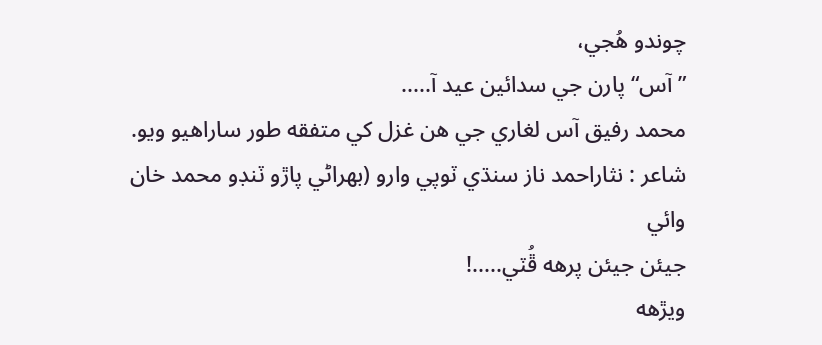چوندو هُجي،
”آس“ پارن جي سدائين عيد آ.....
محمد رفيق آس لغاري جي هن غزل کي متفقه طور ساراهيو ويو.
شاعر : نثاراحمد ناز سنڌي ٽوپي وارو (بهراڻي پاڙو ٽنڊو محمد خان
وائي
جيئن جيئن پرهه ڦُٽي.....!
ويڙهه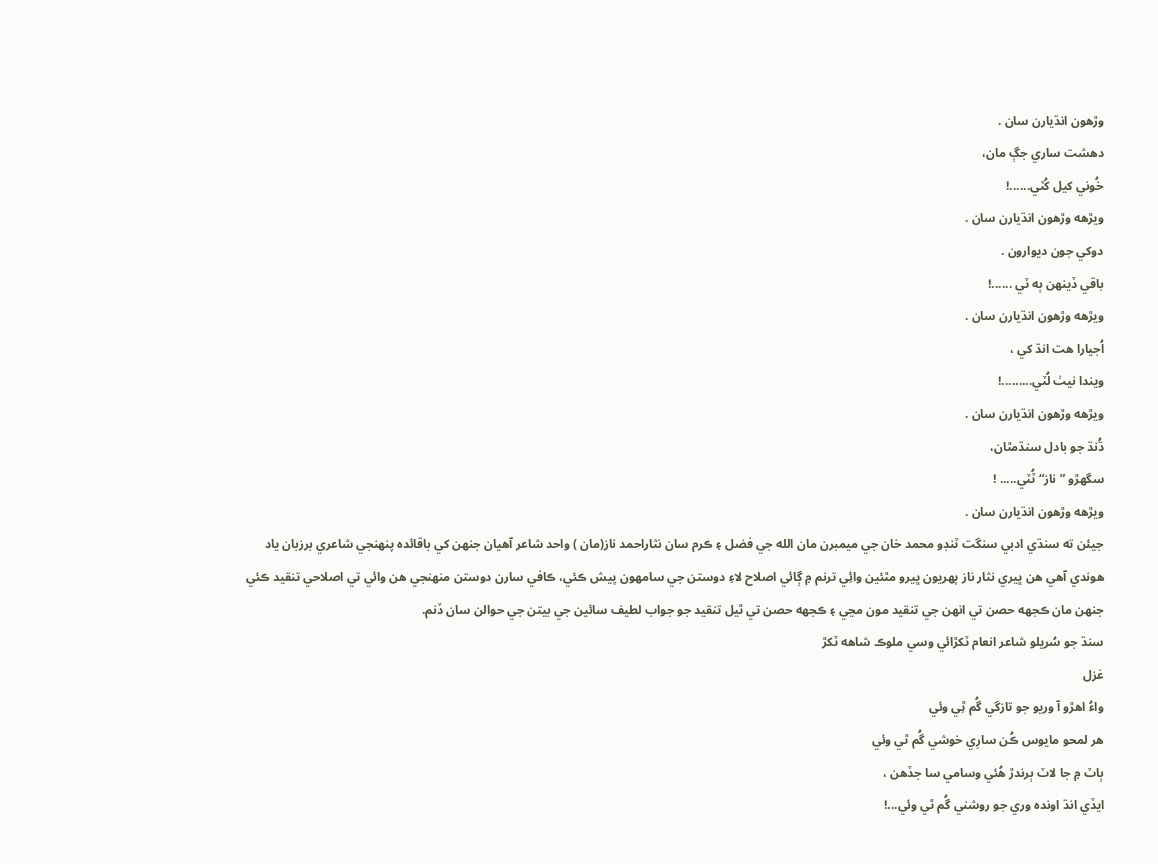وڙهون انڌيارن سان .
دهشت ساري جڳ مان،
خُوني کيل کُٽي......!
ويڙهه وڙهون انڌيارن سان .
دوکي جون ديوارون .
باقي ڏينهن ٻه ٽي ......!
ويڙهه وڙهون انڌيارن سان .
اُجيارا هت انڌ کي ،
ويندا نيٺ لُٽي.........!
ويڙهه وڙهون انڌيارن سان .
ڌُنڌ جو بادل سنڌمٿان،
سگهڙو ”ناز“ ٽُٽي..... !
ويڙهه وڙهون انڌيارن سان .
جيئن ته سنڌي ادبي سنگت ٽنڊو محمد خان جي ميمبرن مان الله جي فضل ۽ ڪرم سان نثاراحمد ناز(مان ) واحد شاعر آهيان جنهن کي باقائده پنهنجي شاعري برزبان ياد هوندي آهي هن ڀيري نثار ناز پهريون ڀيرو مٿئين وائِي ترنم ۾ ڳائي اصلاح لاءِ دوستن جي سامهون پيش ڪئي، ڪافي سارن دوستن منهنجي هن وائي تي اصلاحي تنقيد ڪئي جنهن مان ڪجهه حصن تي انهن جي تنقيد مون مڃي ۽ ڪجهه حصن تي ٿيل تنقيد جو جواب لطيف سائين جي بيتن جي حوالن سان ڏنم.
سنڌ جو سُريلو شاعر انعام ٽکڙائي وسي ملوڪ شاهه ٽکڙ
غزل
واءُ اهڙو آ وريو جو تازگي گُم ٿِي وئي
هر لمحو مايوس ڪُن سارِي خوشي گُم ٿي وئي
ٻاٽ ۾ جا لاٽ ٻرندڙ هُئي وسامي سا جڏهن ،
ايڏي انڌ اونده وري جو روشني گُم ٿي وئي...!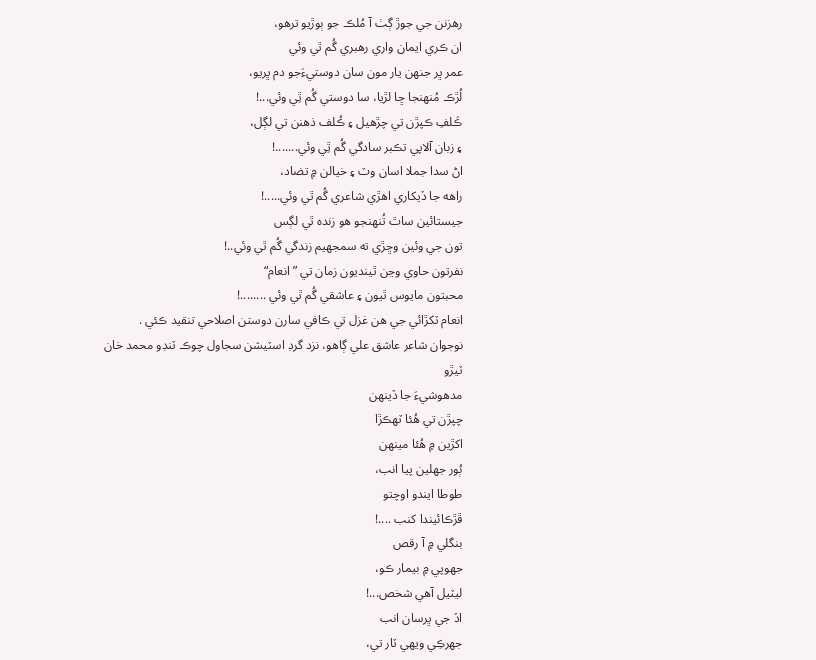رهزنن جي جوڙ ڳٺ آ مُلڪ جو ٻوڙيو ترهو،
ان ڪري ايمان واري رهبري گُم ٿي وئي
عمر ڀر جنهن يار مون سان دوستيءَجو دم ڀريو،
لُڙڪ مُنهنجا ڇا لڙيا، سا دوستي گُم ٿِي وئي...!
ڪَلفِ ڪپڙن تي چڙهيل ۽ ڪُلف ذهنن تي لڳل،
۽ زبان آلاپي تڪبر سادگي گُم ٿِي وئي.......!
اڻ سدا جملا اسان وٽ ۽ خيالن ۾ تضاد،
راهه جا ڏيکاري اهڙي شاعري گُم ٿي وئي.....!
جيستائين ساٿ تُنهنجو هو زنده ٿي لڳس
تون جي وئين وڇڙي ته سمجهيم زندگي گُم ٿي وئي..!
نفرتون حاوي وڃن ٿينديون زمان تي ”انعام“
محبتون مايوس ٿيون ۽ عاشقي گُم ٿي وئي ........!
انعام ٽکڙائي جي هن غزل تي ڪافي سارن دوستن اصلاحي تنقيد ڪئي .
نوجوان شاعر عاشق علي ڳاهو، نزد گرڊ اسٽيشن سجاول چوڪ ٽنڊو محمد خان
ٽيڙو
مدهوشيءَ جا ڏينهن
چپڙن تي هُئا ٽهڪڙا
اکڙين ۾ هُئا مينهن
ٻُور جهلين پيا انب،
طوطا ايندو اوچتو
ڦڙڪائيندا کنب ....!
بنگلي ۾ آ رقص
جهوپي ۾ بيمار ڪو،
ليٽيل آهي شخص...!
اڏ جي ڀرسان انب
جهرڪِي ويهي ٽار تي،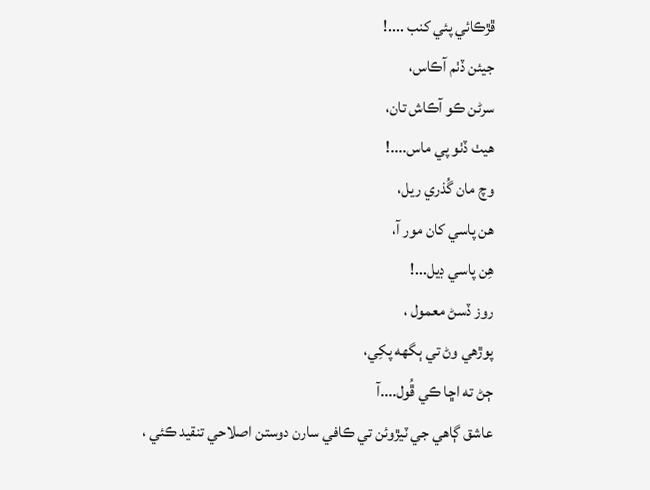ڦڙڪائي پئي کنب ....!
جيئن ڏٺم آڪاس،
سرڻن ڪو آڪاش تان،
هيٺ ڏٺو پي ماس....!
وچ مان گُذري ريل،
هن پاسي کان مور آ،
هِن پاسي ڊيل...!
روز ڏسڻ معمول ،
پوڙهي وڻ تي ٻگهه پکِي،
ڄڻ ته اڇا ڪي ڦُول....آ
عاشق ڳاهي جي ٽيڙوئن تي ڪافي سارن دوستن اصلاحي تنقيد ڪئي ،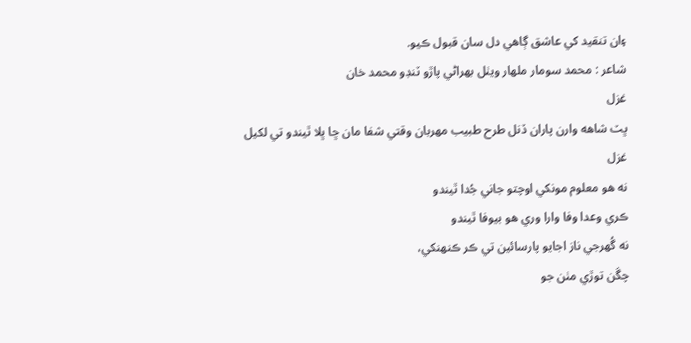۽ان تنقيد کي عاشق ڳاهي دل سان قبول ڪيو.
شاعر : محمد سومار ملهار ويٺل بهراڻي پاڙو ٽنڊو محمد خان
غزل
ڀٽ شاهه وارن پاران ڏنل طرح طبيب مهربان وقتي شفا مان ڇا ڀلا ٿيندو تي لکيل غزل
نه هو معلوم مونکي اوچتو جاني جُدا ٿيندو
ڪري وعدا وفا وارا وري هو بيوفا ٿيندو
نه گُهرجي ناز اجايو پارسائين تي ڪر ڪنهنکي،
چڱن توڙي مٺن جو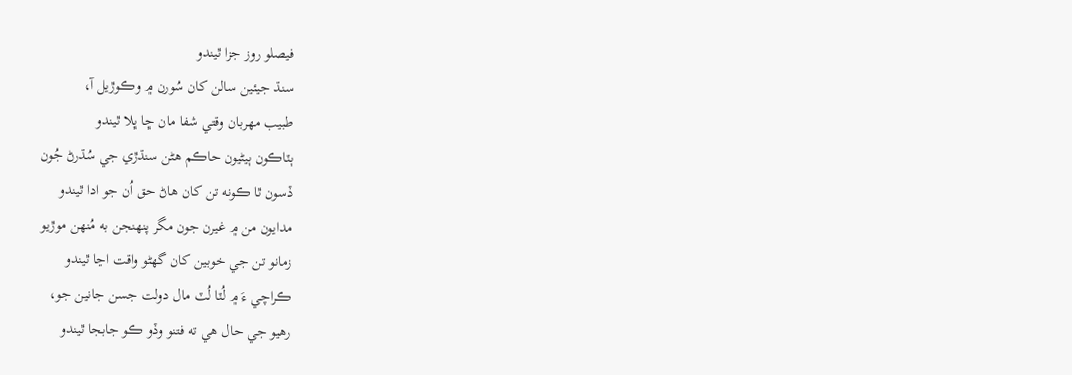فيصلو روز جزا ٿيندو
سنڌ جيئين سالن کان سُورن ۾ وڪوڙيل آ،
طبيب مهربان وقتي شفا مان ڇا ڀلا ٿيندو
ٻٽاڪون ٻيڻيون حاڪم هڻن سنڌڙي جي سُڌرڻ جُون
ڏسون ٿا ڪونه تن کان هاڻ حق اُن جو ادا ٿيندو
مدايون من ۾ غيرن جون مگر پنهنجن به مُنهن موڙيو
زمانو تن جي خوبين کان گهڻو واقت اڃا ٿيندو
ڪراچي ءَ ۾ لُٽا لُٽ مال دولت جسن جانين جو،
رهيو جي حال هي ته فتنو وڏو ڪو جابجا ٿيندو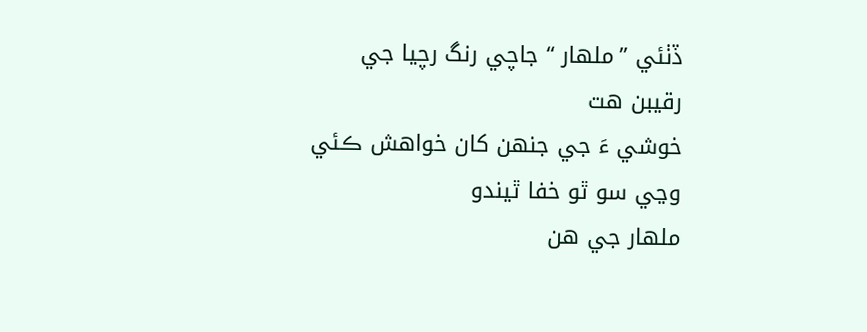ڏٺئي ”ملهار “ جاچي رنگ رچيا جي رقيبن هت
خوشي ءَ جي جنهن کان خواهش ڪئي وڃي سو ٿو خفا ٿيندو
ملهار جي هن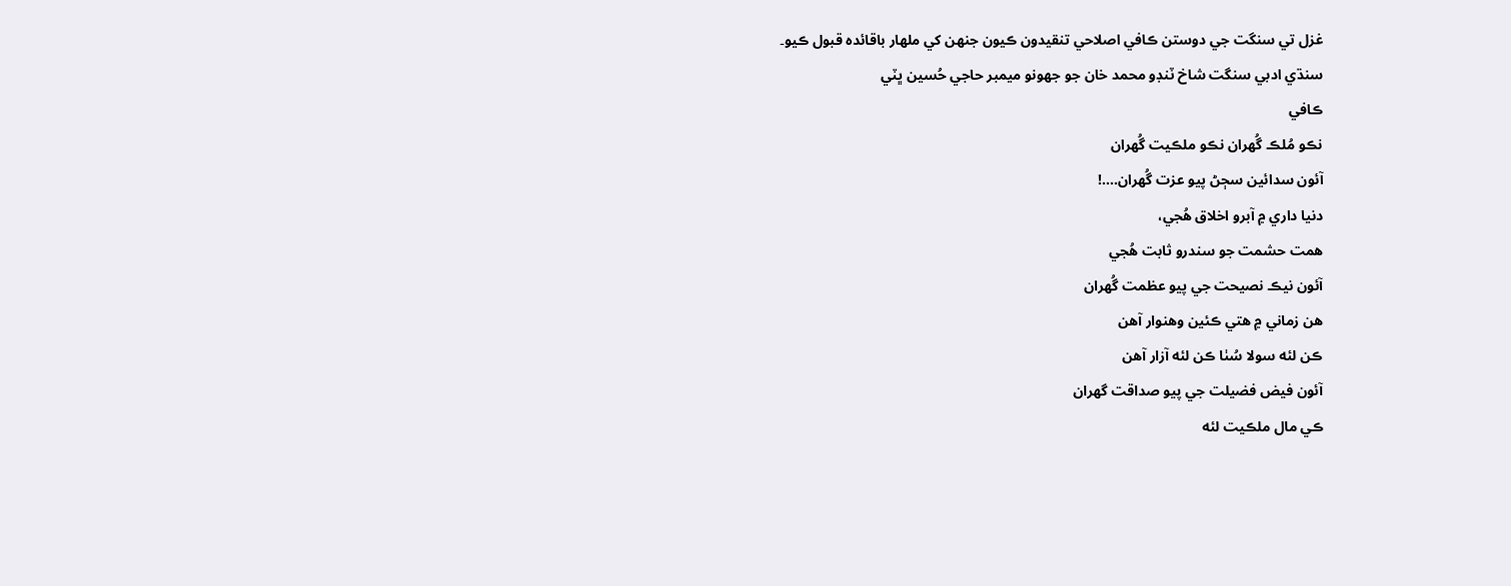غزل تي سنگت جي دوستن ڪافي اصلاحي تنقيدون ڪيون جنهن کي ملهار باقائده قبول ڪيو۔
سنڌي ادبي سنگت شاخ ٽنڊو محمد خان جو جهونو ميمبر حاجي حُسين ڀٽي
ڪافي
نڪو مُلڪ گُهران نڪو ملڪيت گُهران
آئون سدائين سڄڻ پيو عزت گُهران....!
دنيا داري ۾ آبرو اخلاق هُجي،
همت حشمت جو سندرو ثابت هُجي
آئون نيڪ نصيحت جي پيو عظمت گُهران
هن زماني ۾ هتي ڪئين وهنوار آهن
ڪن لئه سولا سُٺا ڪن لئه آزار آهن
آئون فيض فضيلت جي پيو صداقت گهران
ڪي مال ملڪيت لئه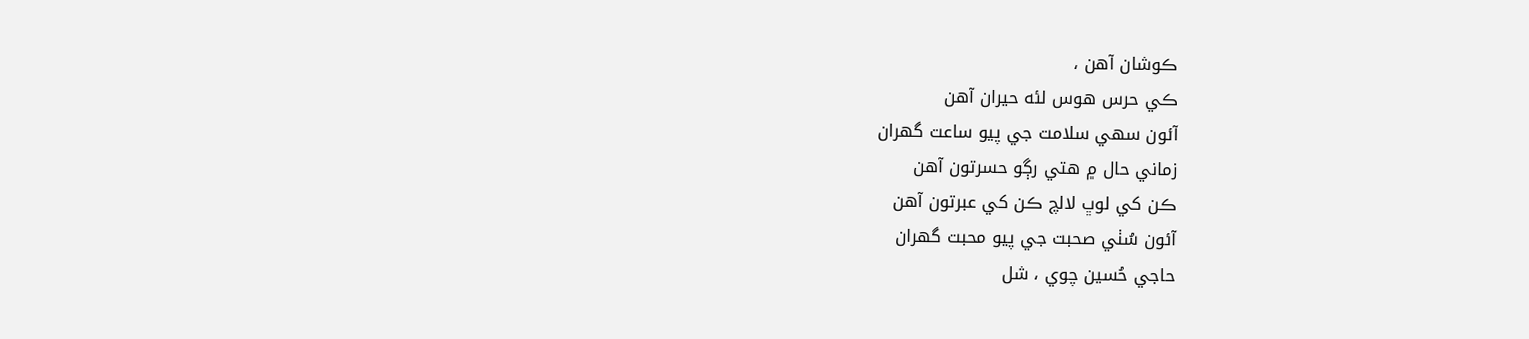ڪوشان آهن ،
ڪي حرس هوس لئه حيران آهن
آئون سهي سلامت جي پيو ساعت گهران
زماني حال ۾ هتي رڳو حسرتون آهن
ڪن کي لوڀ لالچ ڪن کي عبرتون آهن
آئون سُٺي صحبت جي پيو محبت گهران
حاجي حُسين چوي ، شل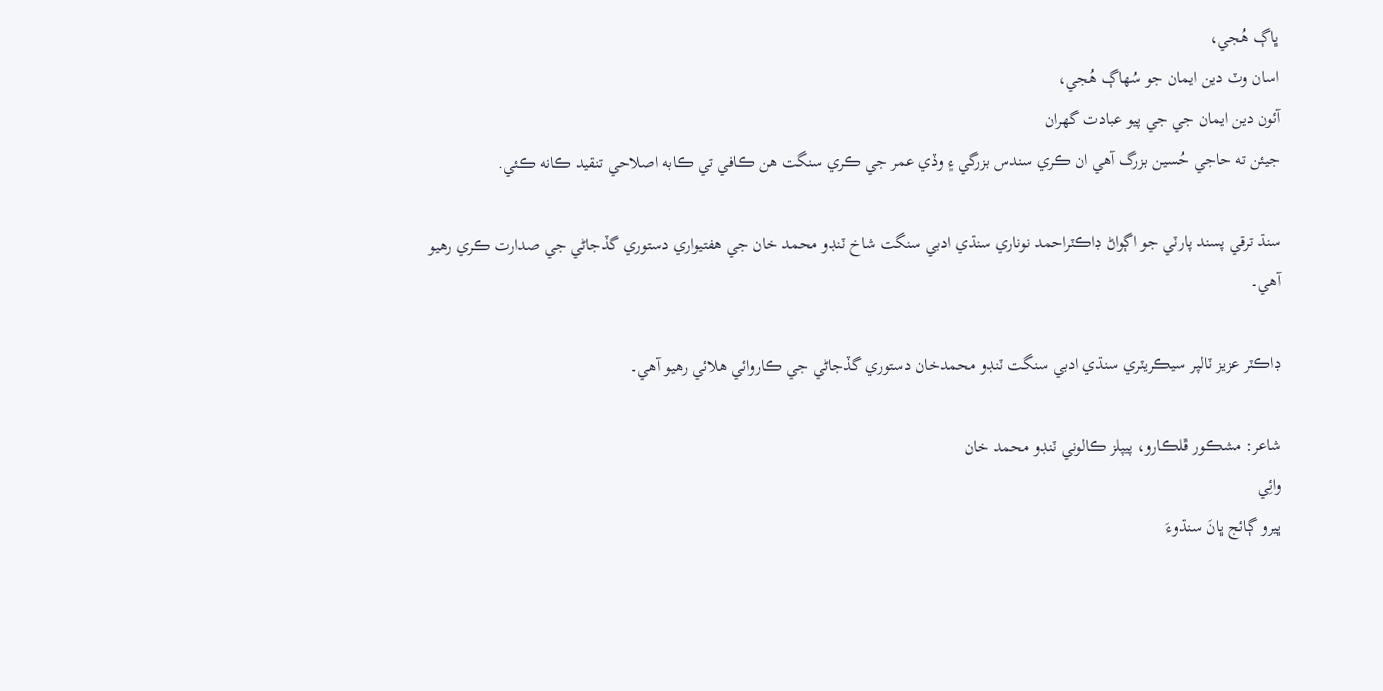ڀاڳ هُجي،
اسان وٽ دين ايمان جو سُهاڳ هُجي،
آئون دين ايمان جي جي پيو عبادت گهران
جيئن ته حاجي حُسين بزرگ آهي ان ڪري سندس بزرگي ۽ وڏي عمر جي ڪري سنگت هن ڪافي تي ڪابه اصلاحي تنقيد ڪانه ڪئي.

سنڌ ترقي پسند پارٽي جو اڳواڻ ڊاڪٽراحمد نوناري سنڌي ادبي سنگت شاخ ٽنڊو محمد خان جي هفتيواري دستوري گڏجاڻي جي صدارت ڪري رهيو آهي۔

ڊاڪٽر عزيز ٽالپر سيڪريٽري سنڌي ادبي سنگت ٽنڊو محمدخان دستوري گڏجاڻي جي ڪاروائي هلائي رهيو آهي۔

شاعر: مشڪور ڦلڪارو، پيپلز ڪالوني ٽنڊو محمد خان
وائِي
ڀيرو ڳائج ڀانَ سنڌوءَ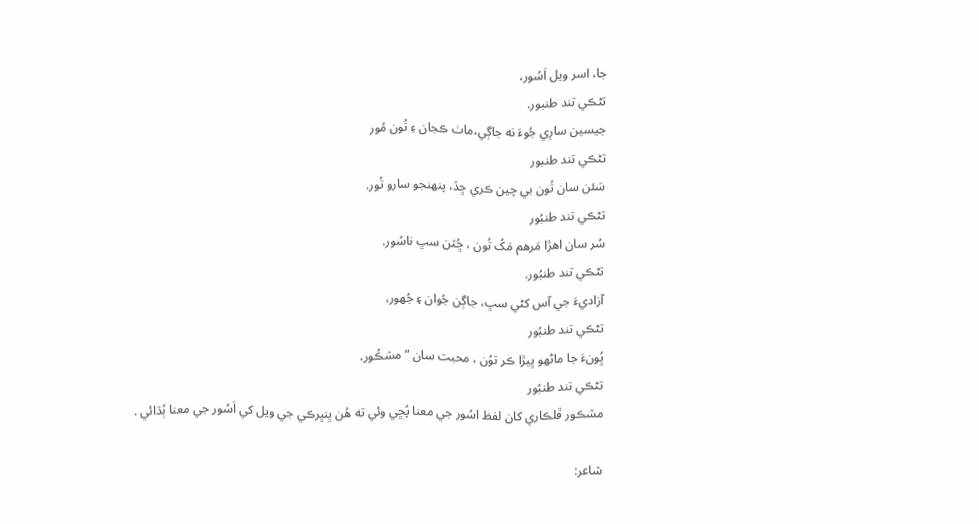جا، اسر ويل اَسُور،
تڻڪي تند طنبور.
جيسين سارِي جُوءَ نه جاڳي،ماٺ ڪجان ءِ تُون مُور
تڻڪي تند طنبور
سَئن سان تُون بي چين ڪري ڇڏ، پنهنجو سارو تُور.
تڻڪي تند طنبُور
سُر سان اهڙا مَرهم مَکُ تُون ، ڇُٽن سڀ ناسُور.
تڻڪي تند طنبُور.
آزاديءَ جي آس کڻي سڀ، جاڳن جُوان ۽ جُهور،
تڻڪي تند طنبُور
ڀُونءَ جا ماڻهو ڀيڙا ڪر توُن ، محبت سان ”مشڪُور،
تڻڪي تند طنبُور
مشڪور ڦلڪاري کان لفظ اسُور جي معنا پُڇي وئي ته هُن ڀنڀرڪي جي ويل کي اَسُور جي معنا ٻُڌائي .

شاعر: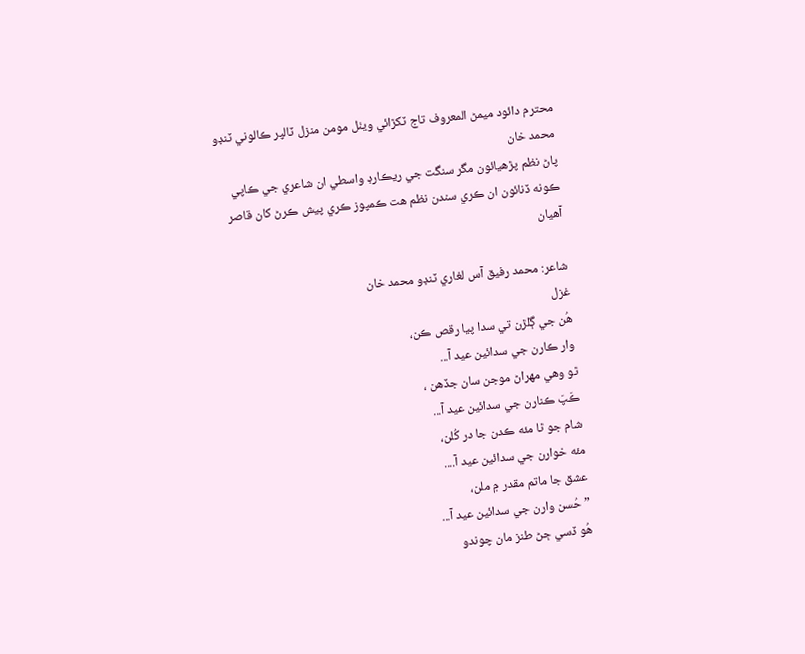محترم دائود ميمڻ المعروف تاج ٽکڙائي ويٺل مومن منزل ٽالپر ڪالوني ٽنڊو محمد خان
پاڻ نظم پڙهيائون مگر سنگت جي ريڪارڊ واسطي ان شاعري جي ڪاپي ڪونه ڏنائون ان ڪري سندن نظم هت ڪمپوز ڪري پيش ڪرڻ کان قاصر آهيان

شاعر: محمد رفيق آس لغاري ٽنڊو محمد خان
غزل
هُن جي ڳلڙن تي سدا پيا رقص ڪن،
وار ڪارن جي سدائين عيد آ...
ٿو وهي مهراڻ موجن سان جڏهن ،
ڪَپَ ڪنارن جي سدائين عيد آ...
شام جو ٿا مئه ڪدن جا در کُلن،
مئه خوارن جي سدائين عيد آ....
عشق جا ماتم مقدر ۾ ملن،
”حُسن وارن جي سدائين عيد آ...
هُو ڏسي ڄڻ طنز مان چوندو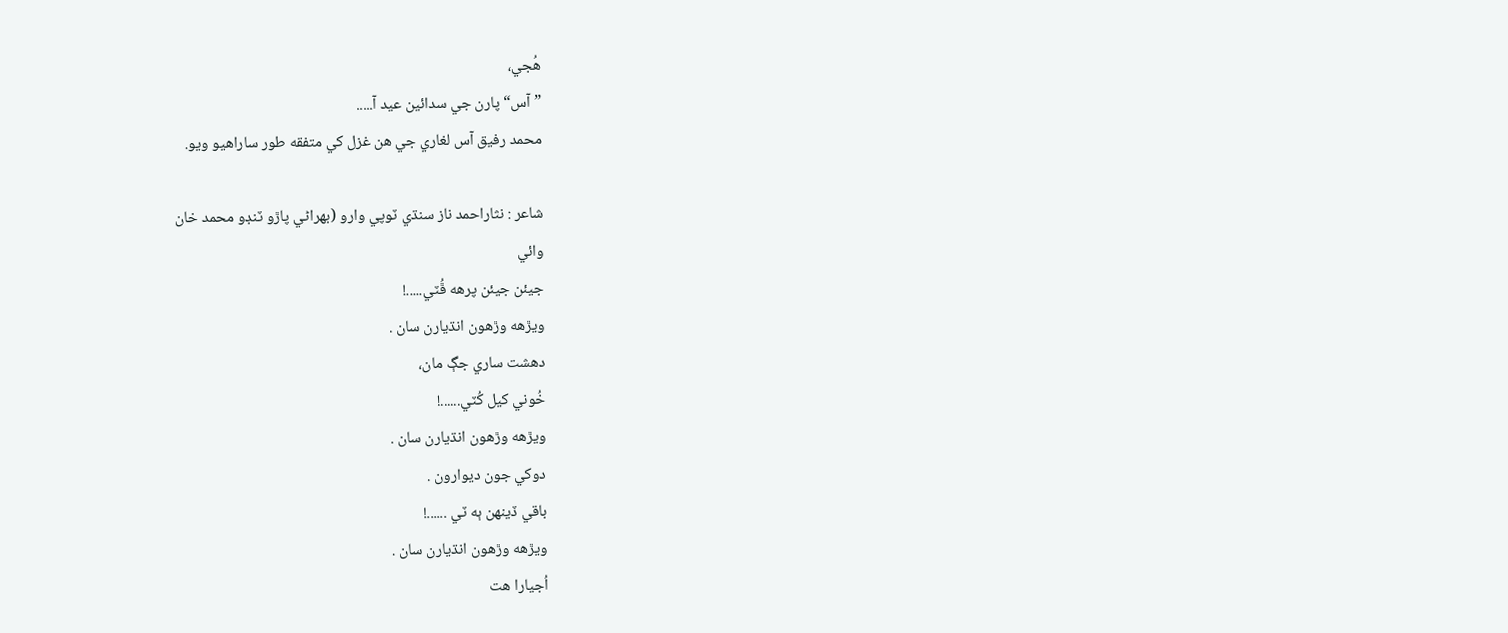هُجي،
”آس“ پارن جي سدائين عيد آ.....
محمد رفيق آس لغاري جي هن غزل کي متفقه طور ساراهيو ويو.

شاعر : نثاراحمد ناز سنڌي ٽوپي وارو (بهراڻي پاڙو ٽنڊو محمد خان
وائي
جيئن جيئن پرهه ڦُٽي.....!
ويڙهه وڙهون انڌيارن سان .
دهشت ساري جڳ مان،
خُوني کيل کُٽي......!
ويڙهه وڙهون انڌيارن سان .
دوکي جون ديوارون .
باقي ڏينهن ٻه ٽي ......!
ويڙهه وڙهون انڌيارن سان .
اُجيارا هت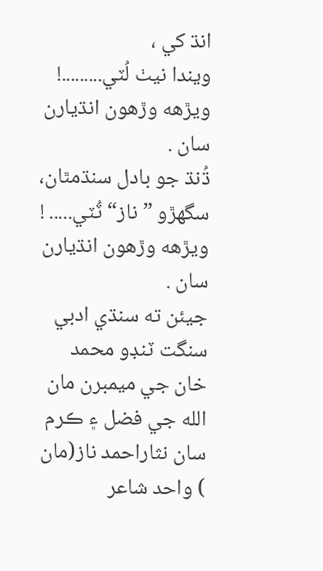انڌ کي ،
ويندا نيٺ لُٽي.........!
ويڙهه وڙهون انڌيارن سان .
ڌُنڌ جو بادل سنڌمٿان،
سگهڙو ”ناز“ ٽُٽي..... !
ويڙهه وڙهون انڌيارن سان .
جيئن ته سنڌي ادبي سنگت ٽنڊو محمد خان جي ميمبرن مان الله جي فضل ۽ ڪرم سان نثاراحمد ناز(مان ) واحد شاعر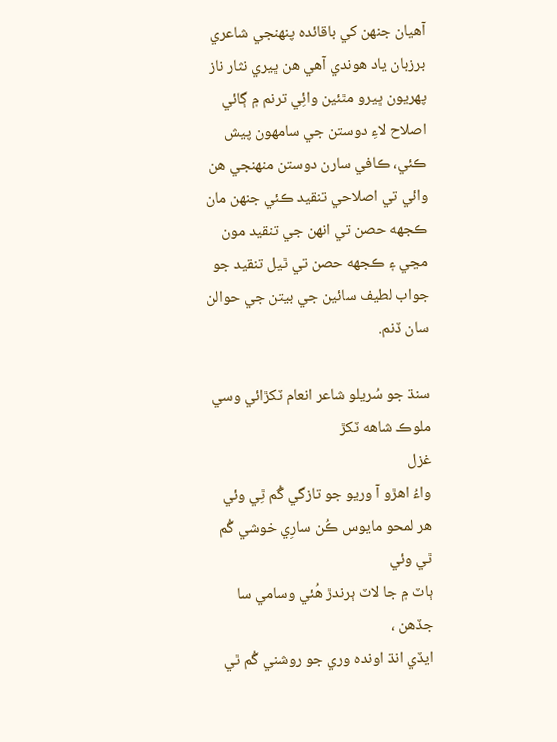آهيان جنهن کي باقائده پنهنجي شاعري برزبان ياد هوندي آهي هن ڀيري نثار ناز پهريون ڀيرو مٿئين وائِي ترنم ۾ ڳائي اصلاح لاءِ دوستن جي سامهون پيش ڪئي، ڪافي سارن دوستن منهنجي هن وائي تي اصلاحي تنقيد ڪئي جنهن مان ڪجهه حصن تي انهن جي تنقيد مون مڃي ۽ ڪجهه حصن تي ٿيل تنقيد جو جواب لطيف سائين جي بيتن جي حوالن سان ڏنم.

سنڌ جو سُريلو شاعر انعام ٽکڙائي وسي ملوڪ شاهه ٽکڙ
غزل
واءُ اهڙو آ وريو جو تازگي گُم ٿِي وئي
هر لمحو مايوس ڪُن سارِي خوشي گُم ٿي وئي
ٻاٽ ۾ جا لاٽ ٻرندڙ هُئي وسامي سا جڏهن ،
ايڏي انڌ اونده وري جو روشني گُم ٿي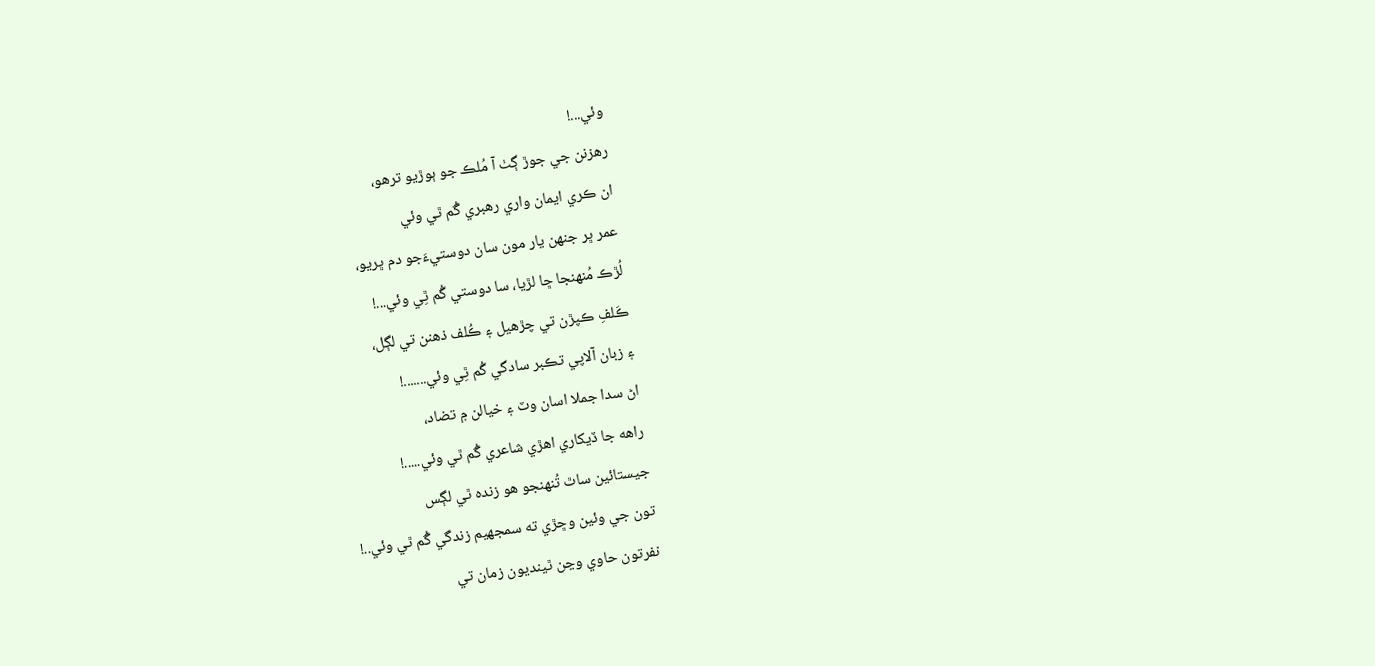وئي...!
رهزنن جي جوڙ ڳٺ آ مُلڪ جو ٻوڙيو ترهو،
ان ڪري ايمان واري رهبري گُم ٿي وئي
عمر ڀر جنهن يار مون سان دوستيءَجو دم ڀريو،
لُڙڪ مُنهنجا ڇا لڙيا، سا دوستي گُم ٿِي وئي...!
ڪَلفِ ڪپڙن تي چڙهيل ۽ ڪُلف ذهنن تي لڳل،
۽ زبان آلاپي تڪبر سادگي گُم ٿِي وئي.......!
اڻ سدا جملا اسان وٽ ۽ خيالن ۾ تضاد،
راهه جا ڏيکاري اهڙي شاعري گُم ٿي وئي.....!
جيستائين ساٿ تُنهنجو هو زنده ٿي لڳس
تون جي وئين وڇڙي ته سمجهيم زندگي گُم ٿي وئي..!
نفرتون حاوي وڃن ٿينديون زمان تي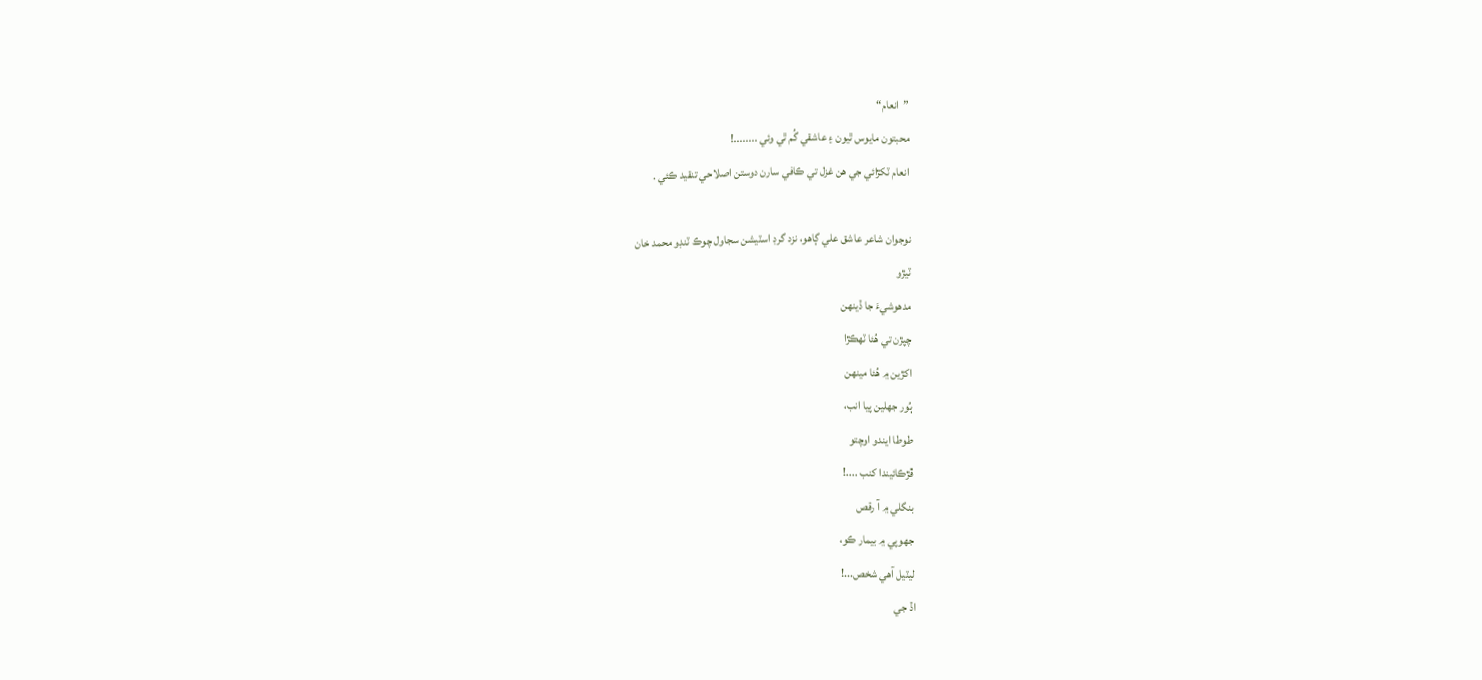”انعام“
محبتون مايوس ٿيون ۽ عاشقي گُم ٿي وئي ........!
انعام ٽکڙائي جي هن غزل تي ڪافي سارن دوستن اصلاحي تنقيد ڪئي .

نوجوان شاعر عاشق علي ڳاهو، نزد گرڊ اسٽيشن سجاول چوڪ ٽنڊو محمد خان
ٽيڙو
مدهوشيءَ جا ڏينهن
چپڙن تي هُئا ٽهڪڙا
اکڙين ۾ هُئا مينهن
ٻُور جهلين پيا انب،
طوطا ايندو اوچتو
ڦڙڪائيندا کنب ....!
بنگلي ۾ آ رقص
جهوپي ۾ بيمار ڪو،
ليٽيل آهي شخص...!
اڏ جي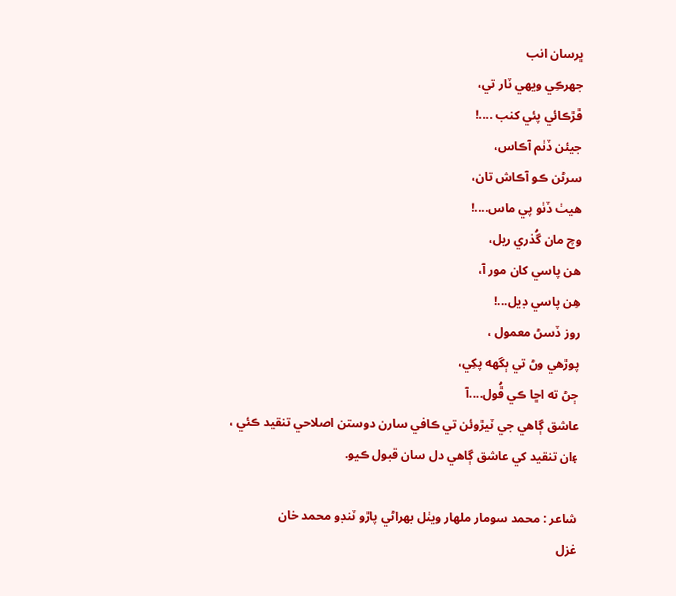ڀرسان انب
جهرڪِي ويهي ٽار تي،
ڦڙڪائي پئي کنب ....!
جيئن ڏٺم آڪاس،
سرڻن ڪو آڪاش تان،
هيٺ ڏٺو پي ماس....!
وچ مان گُذري ريل،
هن پاسي کان مور آ،
هِن پاسي ڊيل...!
روز ڏسڻ معمول ،
پوڙهي وڻ تي ٻگهه پکِي،
ڄڻ ته اڇا ڪي ڦُول....آ
عاشق ڳاهي جي ٽيڙوئن تي ڪافي سارن دوستن اصلاحي تنقيد ڪئي ، ۽ان تنقيد کي عاشق ڳاهي دل سان قبول ڪيو.

شاعر : محمد سومار ملهار ويٺل بهراڻي پاڙو ٽنڊو محمد خان
غزل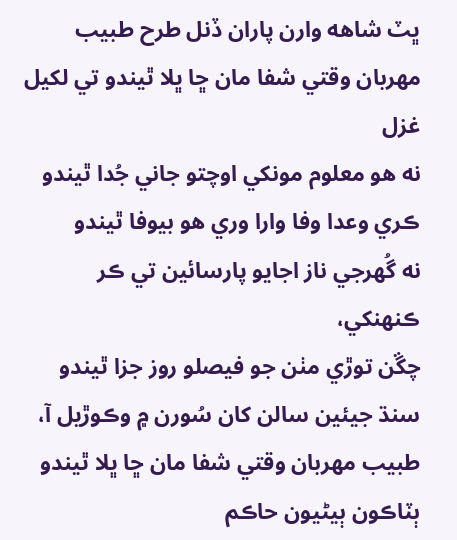ڀٽ شاهه وارن پاران ڏنل طرح طبيب مهربان وقتي شفا مان ڇا ڀلا ٿيندو تي لکيل غزل
نه هو معلوم مونکي اوچتو جاني جُدا ٿيندو
ڪري وعدا وفا وارا وري هو بيوفا ٿيندو
نه گُهرجي ناز اجايو پارسائين تي ڪر ڪنهنکي،
چڱن توڙي مٺن جو فيصلو روز جزا ٿيندو
سنڌ جيئين سالن کان سُورن ۾ وڪوڙيل آ،
طبيب مهربان وقتي شفا مان ڇا ڀلا ٿيندو
ٻٽاڪون ٻيڻيون حاڪم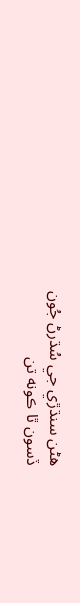هڻن سنڌڙي جي سُڌرڻ جُون
ڏسون ٿا ڪونه تن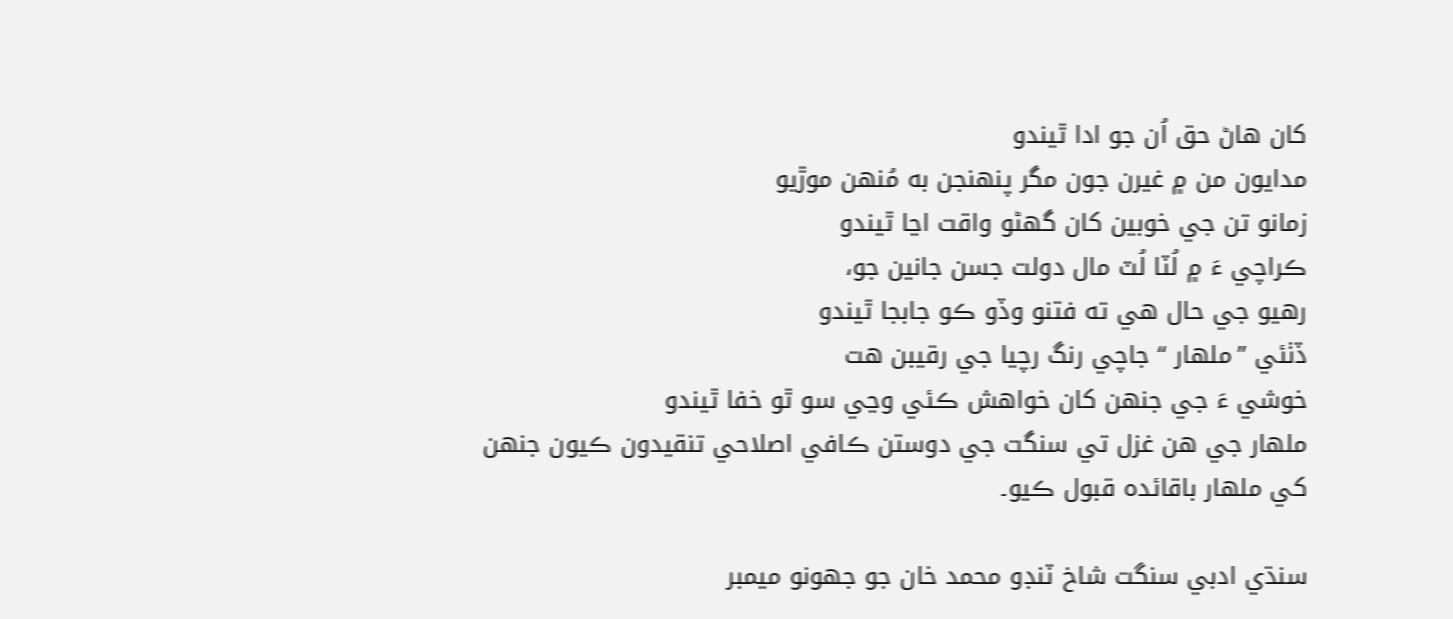کان هاڻ حق اُن جو ادا ٿيندو
مدايون من ۾ غيرن جون مگر پنهنجن به مُنهن موڙيو
زمانو تن جي خوبين کان گهڻو واقت اڃا ٿيندو
ڪراچي ءَ ۾ لُٽا لُٽ مال دولت جسن جانين جو،
رهيو جي حال هي ته فتنو وڏو ڪو جابجا ٿيندو
ڏٺئي ”ملهار “ جاچي رنگ رچيا جي رقيبن هت
خوشي ءَ جي جنهن کان خواهش ڪئي وڃي سو ٿو خفا ٿيندو
ملهار جي هن غزل تي سنگت جي دوستن ڪافي اصلاحي تنقيدون ڪيون جنهن کي ملهار باقائده قبول ڪيو۔

سنڌي ادبي سنگت شاخ ٽنڊو محمد خان جو جهونو ميمبر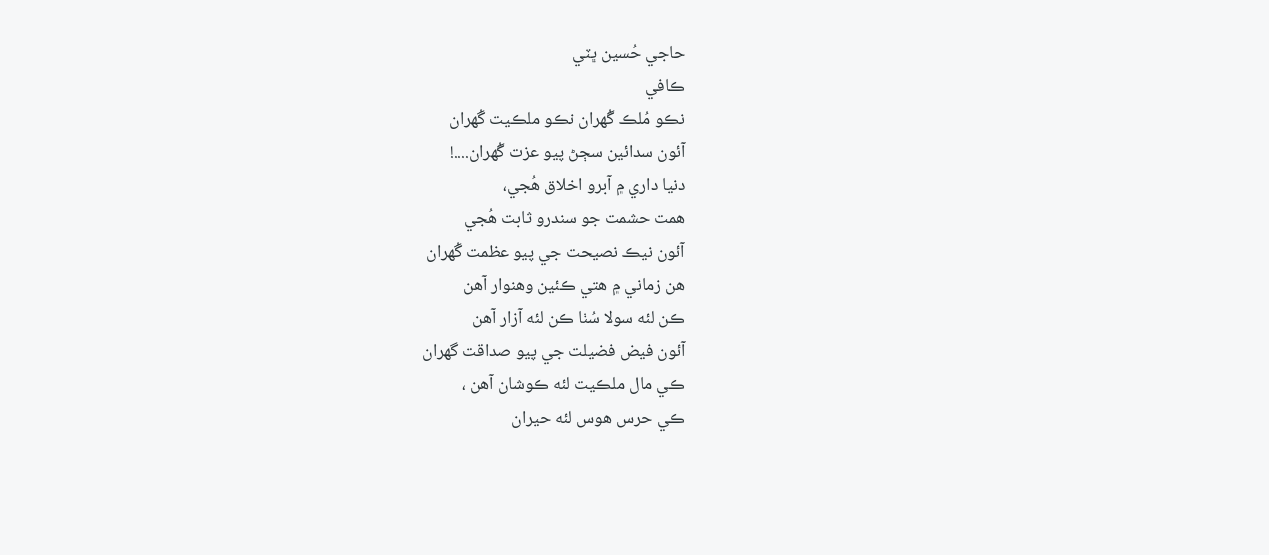حاجي حُسين ڀٽي
ڪافي
نڪو مُلڪ گُهران نڪو ملڪيت گُهران
آئون سدائين سڄڻ پيو عزت گُهران....!
دنيا داري ۾ آبرو اخلاق هُجي،
همت حشمت جو سندرو ثابت هُجي
آئون نيڪ نصيحت جي پيو عظمت گُهران
هن زماني ۾ هتي ڪئين وهنوار آهن
ڪن لئه سولا سُٺا ڪن لئه آزار آهن
آئون فيض فضيلت جي پيو صداقت گهران
ڪي مال ملڪيت لئه ڪوشان آهن ،
ڪي حرس هوس لئه حيران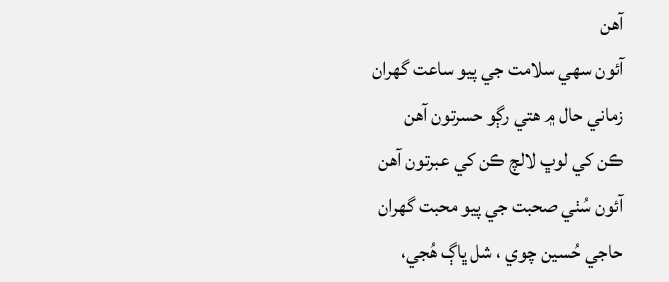آهن
آئون سهي سلامت جي پيو ساعت گهران
زماني حال ۾ هتي رڳو حسرتون آهن
ڪن کي لوڀ لالچ ڪن کي عبرتون آهن
آئون سُٺي صحبت جي پيو محبت گهران
حاجي حُسين چوي ، شل ڀاڳ هُجي،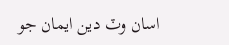اسان وٽ دين ايمان جو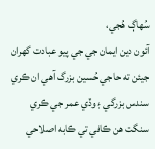سُهاڳ هُجي،
آئون دين ايمان جي جي پيو عبادت گهران
جيئن ته حاجي حُسين بزرگ آهي ان ڪري سندس بزرگي ۽ وڏي عمر جي ڪري سنگت هن ڪافي تي ڪابه اصلاحي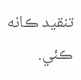تنقيد ڪانه ڪئي.